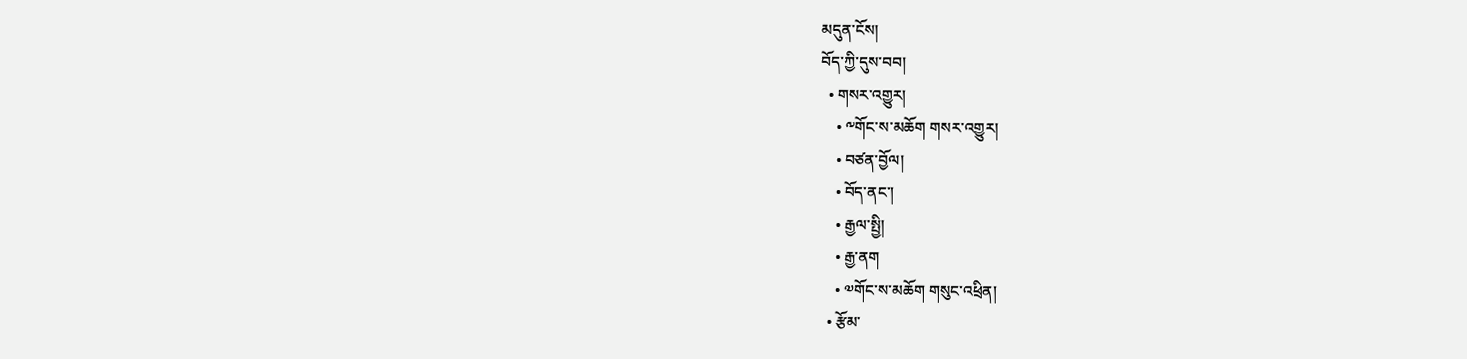མདུན་ངོས།
བོད་ཀྱི་དུས་བབ།
  • གསར་འགྱུར།
    • ༸གོང་ས་མཆོག གསར་འགྱུར།
    • བཙན་བྱོལ།
    • བོད་ནང་།
    • རྒྱལ་སྤྱི།
    • རྒྱ་ནག
    • ༧གོང་ས་མཆོག གསུང་འཕྲིན།
  • རྩོམ་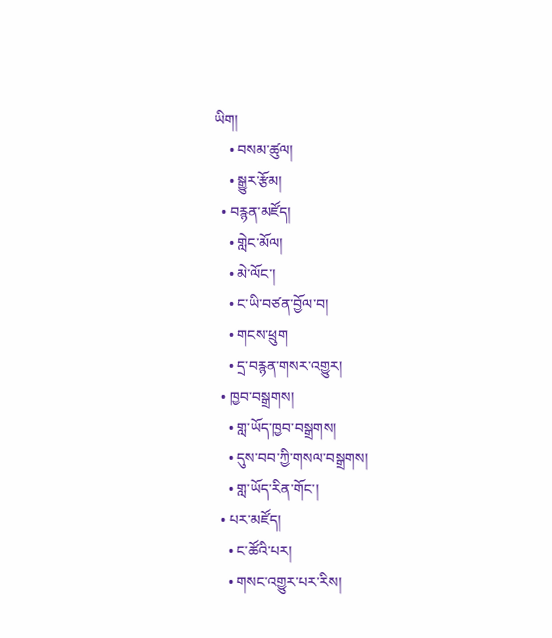ཡིག།
    • བསམ་ཚུལ།
    • སྒྱུར་རྩོམ།
  • བརྙན་མཛོད།
    • གླེང་མོལ།
    • མེ་ལོང་།
    • ང་ཡི་བཙན་བྱོལ་བ།
    • གངས་ཕྲུག
    • དྲ་བརྙན་གསར་འགྱུར།
  • ཁྱབ་བསྒྲགས།
    • གླ་ཡོད་ཁྱབ་བསྒྲགས།
    • དུས་བབ་ཀྱི་གསལ་བསྒྲགས།
    • གླ་ཡོད་རིན་གོང་།
  • པར་མཛོད།
    • ང་ཚོའི་པར།
    • གསང་འགྱུར་པར་རིས།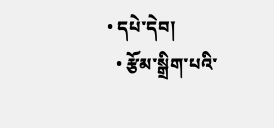• དཔེ་དེབ།
  • རྩོམ་སྒྲིག་པའི་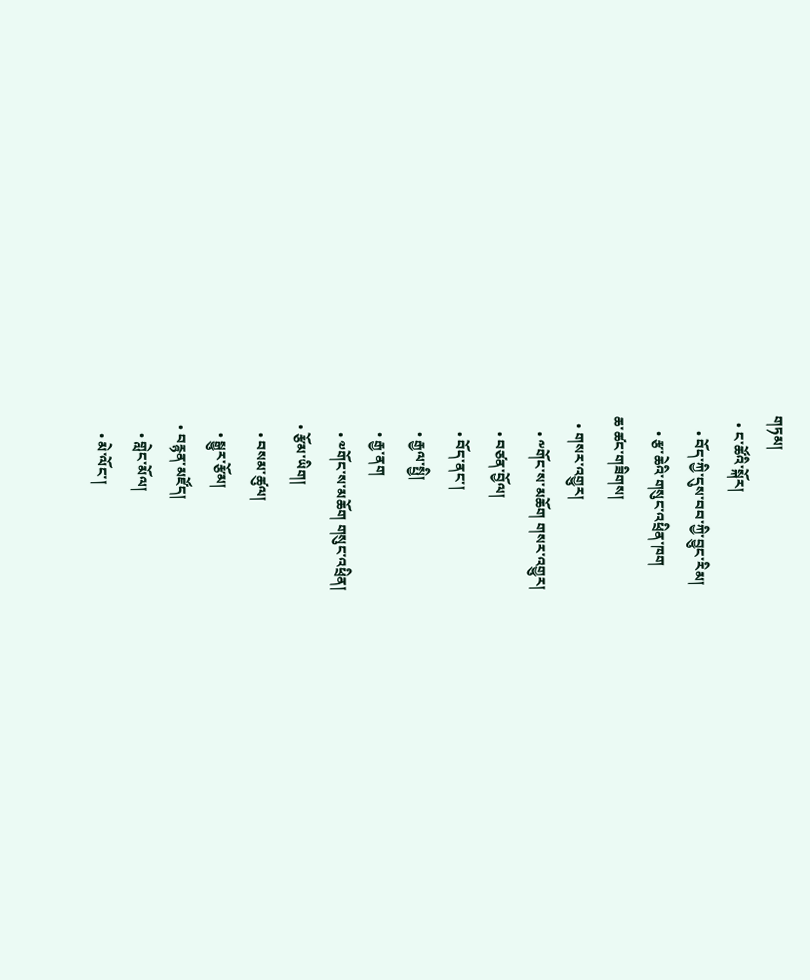གཏམ།
  • ང་ཚོའི་སྐོར།
    • བོད་ཀྱི་དུས་བབ་ཀྱི་བྱུང་རིམ།
    • རྩ་ཆེའི་གསུང་འཕྲིན་ཁག
ཆ་ཚང་གཟིགས།
  • གསར་འགྱུར།
    • ༸གོང་ས་མཆོག གསར་འགྱུར།
    • བཙན་བྱོལ།
    • བོད་ནང་།
    • རྒྱལ་སྤྱི།
    • རྒྱ་ནག
    • ༧གོང་ས་མཆོག གསུང་འཕྲིན།
  • རྩོམ་ཡིག།
    • བསམ་ཚུལ།
    • སྒྱུར་རྩོམ།
  • བརྙན་མཛོད།
    • གླེང་མོལ།
    • མེ་ལོང་།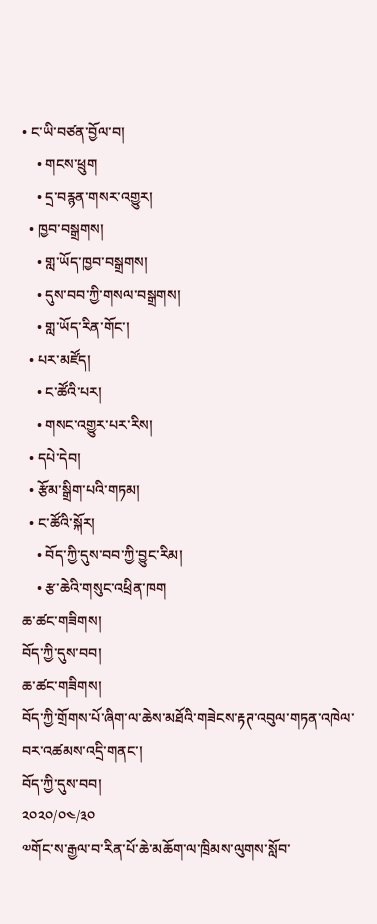• ང་ཡི་བཙན་བྱོལ་བ།
    • གངས་ཕྲུག
    • དྲ་བརྙན་གསར་འགྱུར།
  • ཁྱབ་བསྒྲགས།
    • གླ་ཡོད་ཁྱབ་བསྒྲགས།
    • དུས་བབ་ཀྱི་གསལ་བསྒྲགས།
    • གླ་ཡོད་རིན་གོང་།
  • པར་མཛོད།
    • ང་ཚོའི་པར།
    • གསང་འགྱུར་པར་རིས།
  • དཔེ་དེབ།
  • རྩོམ་སྒྲིག་པའི་གཏམ།
  • ང་ཚོའི་སྐོར།
    • བོད་ཀྱི་དུས་བབ་ཀྱི་བྱུང་རིམ།
    • རྩ་ཆེའི་གསུང་འཕྲིན་ཁག
ཆ་ཚང་གཟིགས།
བོད་ཀྱི་དུས་བབ།
ཆ་ཚང་གཟིགས།
བོད་ཀྱི་གྲོགས་པོ་ཞིག་ལ་ཆེས་མཐོའི་གཟེངས་རྟཊ་འབུལ་གཏན་འཁེལ་བར་འཚམས་འདྲི་གནང་།
བོད་ཀྱི་དུས་བབ།
༢༠༢༠/༠༤/༣༠
༧གོང་ས་རྒྱལ་བ་རིན་པོ་ཆེ་མཆོག་ལ་ཁྲིམས་ལུགས་སློབ་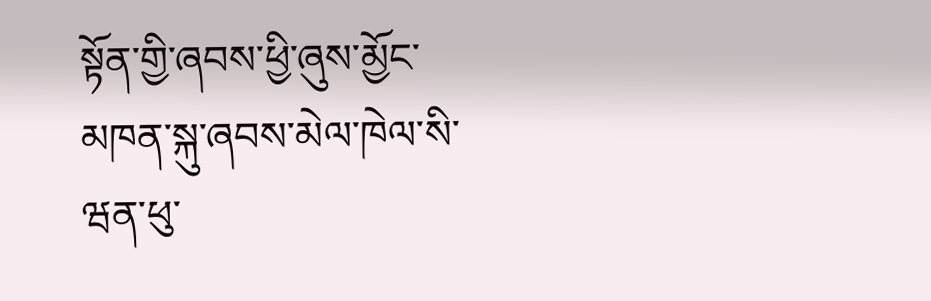སྟོན་གྱི་ཞབས་ཕྱི་ཞུས་མྱོང་མཁན་སྐུ་ཞབས་མེལ་ཁེལ་སི་ཝན་ཕུ་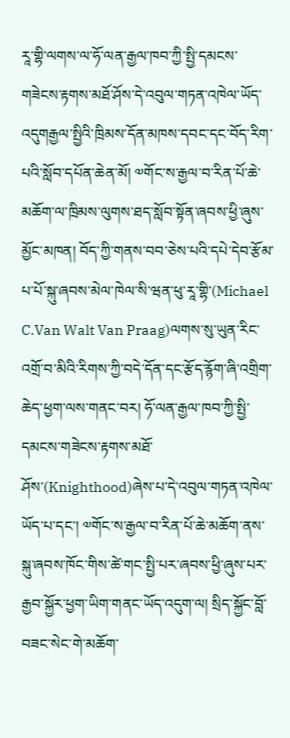རཱ་གྷི་ལགས་ལ་ཧོ་ལན་རྒྱལ་ཁབ་ཀྱི་སྤྱི་དམངས་གཟེངས་རྟགས་མཐོ་ཤོས་དེ་འབུལ་གཏན་འཁེལ་ཡོད་འདུགརྒྱལ་སྤྱིའི་ཁྲིམས་དོན་མཁས་དབང་དང་བོད་རིག་པའི་སློབ་དཔོན་ཆེན་མོ། ༧གོང་ས་རྒྱལ་བ་རིན་པོ་ཆེ་མཆོག་ལ་ཁྲིམས་ལུགས་ཐད་སློབ་སྟོན་ཞབས་ཕྱི་ཞུས་མྱོང་མཁན། བོད་ཀྱི་གནས་བབ་ཅེས་པའི་དཔེ་དེབ་རྩོམ་པ་པོ་སྐུ་ཞབས་མེལ་ཁེལ་སི་ཝན་ཕུ་རཱ་གྷི་(Michael C.Van Walt Van Praag)ལགས་སུ་ཡུན་རིང་འགྲོ་བ་མིའི་རིགས་ཀྱི་བདེ་དོན་དང་རྩོད་རྙོག་ཞི་འགྲིག་ཆེད་ཕྱག་ལས་གནང་བར། ཧོ་ལན་རྒྱལ་ཁབ་ཀྱི་སྤྱི་དམངས་གཟེངས་རྟགས་མཐོ་ཤོས་(Knighthood)ཞེས་པ་དེ་འབུལ་གཏན་འཁེལ་ཡོད་པ་དང་། ༧གོང་ས་རྒྱལ་བ་རིན་པོ་ཆེ་མཆོག་ནས་སྐུ་ཞབས་ཁོང་གིས་ཚེ་གང་སྤྱི་པར་ཞབས་ཕྱི་ཞུས་པར་རྒྱབ་སྐྱོར་ཕྱག་ཡིག་གནང་ཡོད་འདུག་ལ། སྲིད་སྐྱོང་བློ་བཟང་སེང་གེ་མཆོག་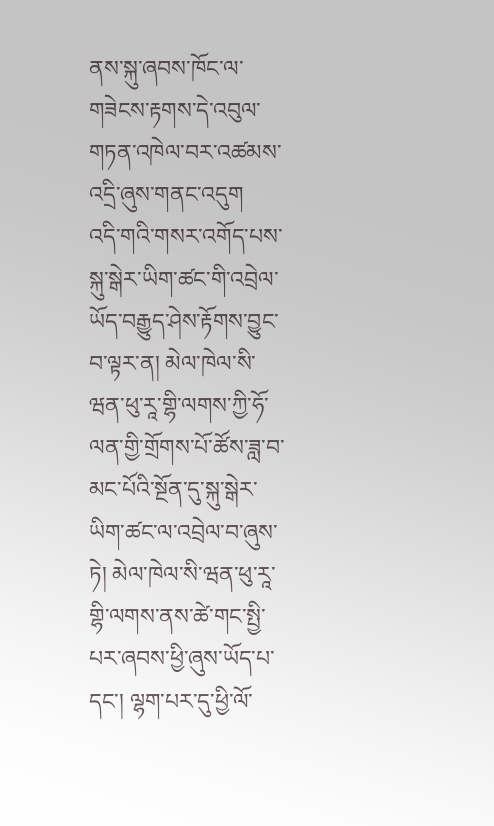ནས་སྐུ་ཞབས་ཁོང་ལ་གཟེངས་རྟགས་དེ་འབུལ་གཏན་འཁེལ་བར་འཚམས་འདྲི་ཞུས་གནང་འདུག
འདི་གའི་གསར་འགོད་པས་སྐུ་སྒེར་ཡིག་ཚང་གི་འབྲེལ་ཡོད་བརྒྱུད་ཤེས་རྟོགས་བྱུང་བ་ལྟར་ན། མེལ་ཁེལ་སི་ཝན་ཕུ་རཱ་གྷི་ལགས་ཀྱི་ཧོ་ལན་གྱི་གྲོགས་པོ་ཚོས་ཟླ་བ་མང་པོའི་སྔོན་དུ་སྐུ་སྒེར་ཡིག་ཚང་ལ་འབྲེལ་བ་ཞུས་ཏེ། མེལ་ཁེལ་སི་ཝན་ཕུ་རཱ་གྷི་ལགས་ནས་ཚེ་གང་སྤྱི་པར་ཞབས་ཕྱི་ཞུས་ཡོད་པ་དང་། ལྷག་པར་དུ་ཕྱི་ལོ་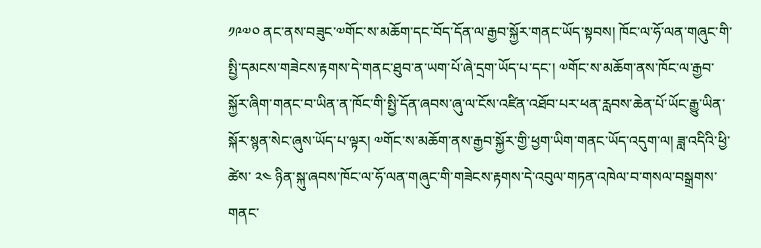༡༩༧༠ ནང་ནས་བཟུང་༧གོང་ས་མཆོག་དང་བོད་དོན་ལ་རྒྱབ་སྐྱོར་གནང་ཡོད་སྟབས། ཁོང་ལ་ཧོ་ལན་གཞུང་གི་སྤྱི་དམངས་གཟེངས་རྟགས་དེ་གནང་ཐུབ་ན་ཡག་པོ་ཞེ་དྲག་ཡོད་པ་དང་། ༧གོང་ས་མཆོག་ནས་ཁོང་ལ་རྒྱབ་སྐྱོར་ཞིག་གནང་བ་ཡིན་ན་ཁོང་གི་སྤྱི་དོན་ཞབས་ཞུ་ལ་ངོས་འཛིན་འཐོབ་པར་ཕན་རླབས་ཆེན་པོ་ཡོང་རྒྱུ་ཡིན་སྐོར་སྙན་སེང་ཞུས་ཡོད་པ་ལྟར། ༧གོང་ས་མཆོག་ནས་རྒྱབ་སྐྱོར་གྱི་ཕྱག་ཡིག་གནང་ཡོད་འདུག་ལ། ཟླ་འདིའི་ཕྱི་ཚེས་ ༢༤ ཉིན་སྐུ་ཞབས་ཁོང་ལ་ཧོ་ལན་གཞུང་གི་གཟེངས་རྟགས་དེ་འབུལ་གཏན་འཁེལ་བ་གསལ་བསྒྲགས་གནང་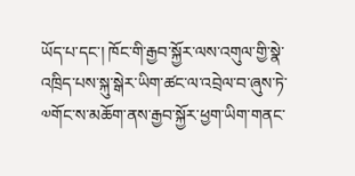ཡོད་པ་དང་། ཁོང་གི་རྒྱབ་སྐྱོར་ལས་འགུལ་གྱི་སྣེ་འཁྲིད་པས་སྐུ་སྒེར་ཡིག་ཚང་ལ་འབྲེལ་བ་ཞུས་ཏེ་༧གོང་ས་མཆོག་ནས་རྒྱབ་སྐྱོར་ཕྱག་ཡིག་གནང་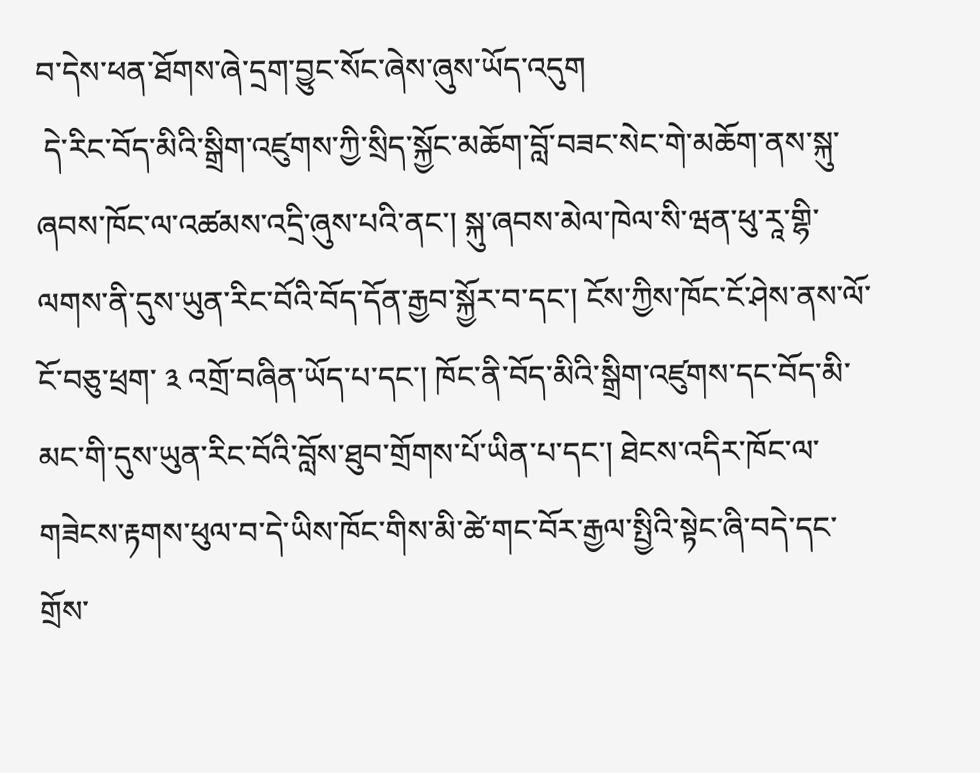བ་དེས་ཕན་ཐོགས་ཞེ་དྲག་བྱུང་སོང་ཞེས་ཞུས་ཡོད་འདུག
 དེ་རིང་བོད་མིའི་སྒྲིག་འཛུགས་ཀྱི་སྲིད་སྐྱོང་མཆོག་བློ་བཟང་སེང་གེ་མཆོག་ནས་སྐུ་ཞབས་ཁོང་ལ་འཚམས་འདྲི་ཞུས་པའི་ནང་། སྐུ་ཞབས་མེལ་ཁེལ་སི་ཝན་ཕུ་རཱ་གྷི་ལགས་ནི་དུས་ཡུན་རིང་བོའི་བོད་དོན་རྒྱབ་སྐྱོར་བ་དང་། ངོས་ཀྱིས་ཁོང་ངོ་ཤེས་ནས་ལོ་ངོ་བཅུ་ཕྲག་ ༣ འགྲོ་བཞིན་ཡོད་པ་དང་། ཁོང་ནི་བོད་མིའི་སྒྲིག་འཛུགས་དང་བོད་མི་མང་གི་དུས་ཡུན་རིང་བོའི་བློས་ཐུབ་གྲོགས་པོ་ཡིན་པ་དང་། ཐེངས་འདིར་ཁོང་ལ་གཟེངས་རྟགས་ཕུལ་བ་དེ་ཡིས་ཁོང་གིས་མི་ཚེ་གང་བོར་རྒྱལ་སྤྱིའི་སྟེང་ཞི་བདེ་དང་གྲོས་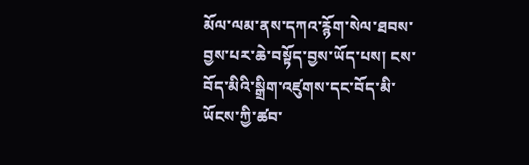མོལ་ལམ་ནས་དཀའ་རྙོག་སེལ་ཐབས་བྱས་པར་ཆེ་བསྟོད་བྱས་ཡོད་པས། ངས་བོད་མིའི་སྒྲིག་འཛུགས་དང་བོད་མི་ཡོངས་ཀྱི་ཚབ་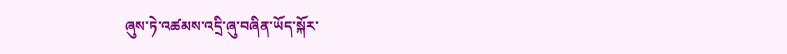ཞུས་ཏེ་འཚམས་འདྲི་ཞུ་བཞིན་ཡོད་སྐོར་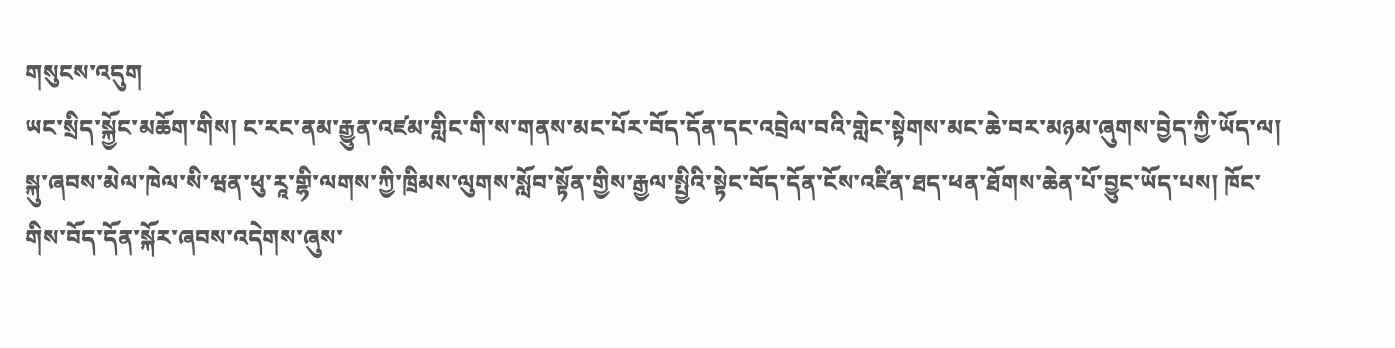གསུངས་འདུག
ཡང་སྲིད་སྐྱོང་མཆོག་གིས། ང་རང་ནམ་རྒྱུན་འཛམ་གླིང་གི་ས་གནས་མང་པོར་བོད་དོན་དང་འབྲེལ་བའི་གླེང་སྟེགས་མང་ཆེ་བར་མཉམ་ཞུགས་བྱེད་ཀྱི་ཡོད་ལ། སྐུ་ཞབས་མེལ་ཁེལ་སི་ཝན་ཕུ་རཱ་གྷི་ལགས་ཀྱི་ཁྲིམས་ལུགས་སློབ་སྟོན་གྱིས་རྒྱལ་སྤྱིའི་སྟེང་བོད་དོན་ངོས་འཛིན་ཐད་ཕན་ཐོགས་ཆེན་པོ་བྱུང་ཡོད་པས། ཁོང་གིས་བོད་དོན་སྐོར་ཞབས་འདེགས་ཞུས་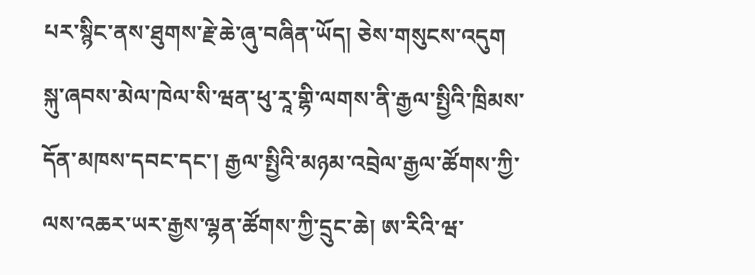པར་སྙིང་ནས་ཐུགས་རྗེ་ཆེ་ཞུ་བཞིན་ཡོད། ཅེས་གསུངས་འདུག
སྐུ་ཞབས་མེལ་ཁེལ་སི་ཝན་ཕུ་རཱ་གྷི་ལགས་ནི་རྒྱལ་སྤྱིའི་ཁྲིམས་དོན་མཁས་དབང་དང་། རྒྱལ་སྤྱིའི་མཉམ་འབྲེལ་རྒྱལ་ཚོགས་ཀྱི་ལས་འཆར་ཡར་རྒྱས་ལྷན་ཚོགས་ཀྱི་དྲུང་ཆེ། ཨ་རིའི་ཝ་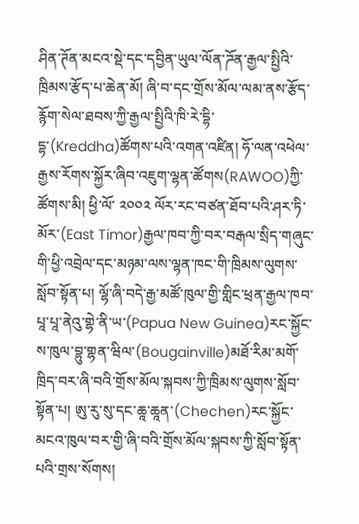ཤིན་ཊོན་མངའ་སྡེ་དང་དབྱིན་ཡུལ་ལོན་ཌོན་རྒྱལ་སྤྱིའི་ཁྲིམས་རྩོད་པ་ཆེན་མོ། ཞི་བ་དང་གྲོས་མོལ་ལམ་ནས་རྩོད་རྙོག་སེལ་ཐབས་ཀྱི་རྒྱལ་སྤྱིའི་ཁི་རེ་དྷི་དྷ་(Kreddha)ཚོགས་པའི་འགན་འཛིན། ཧོ་ལན་འཕེལ་རྒྱས་རོགས་སྐྱོར་ཞིབ་འཇུག་ལྷན་ཚོགས(RAWOO)ཀྱི་ཚོགས་མི། ཕྱི་ལོ་ ༢༠༠༢ ལོར་རང་བཙན་ཐོབ་པའི་ཤར་ཏི་མོར་(East Timor)རྒྱལ་ཁབ་ཀྱི་བར་བརྒལ་སྲིད་གཞུང་གི་ཕྱི་འབྲེལ་དང་མཉམ་ལས་ལྷན་ཁང་གི་ཁྲིམས་ལུགས་སློབ་སྟོན་པ། ལྷོ་ཞི་བདེ་རྒྱ་མཚོ་ཁུལ་གྱི་གླིང་ཕྲན་རྒྱལ་ཁབ་པཱ་པཱ་ནེའུ་གྷེ་ནི་ཡ་(Papua New Guinea)རང་སྐྱོང་ས་ཁུལ་བྷུ་གྷན་ཝིལ་(Bougainville)མཐོ་རིམ་མགོ་ཁྲིད་བར་ཞི་བའི་གྲོས་མོལ་སྐབས་ཀྱི་ཁྲིམས་ལུགས་སློབ་སྟོན་པ། ཨུ་རུ་སུ་དང་ཆཱ་ཆཱན་(Chechen)རང་སྐྱོང་མངའ་ཁུལ་བར་གྱི་ཞི་བའི་གྲོས་མོལ་སྐབས་ཀྱི་སློབ་སྟོན་པའི་གྲས་སོགས།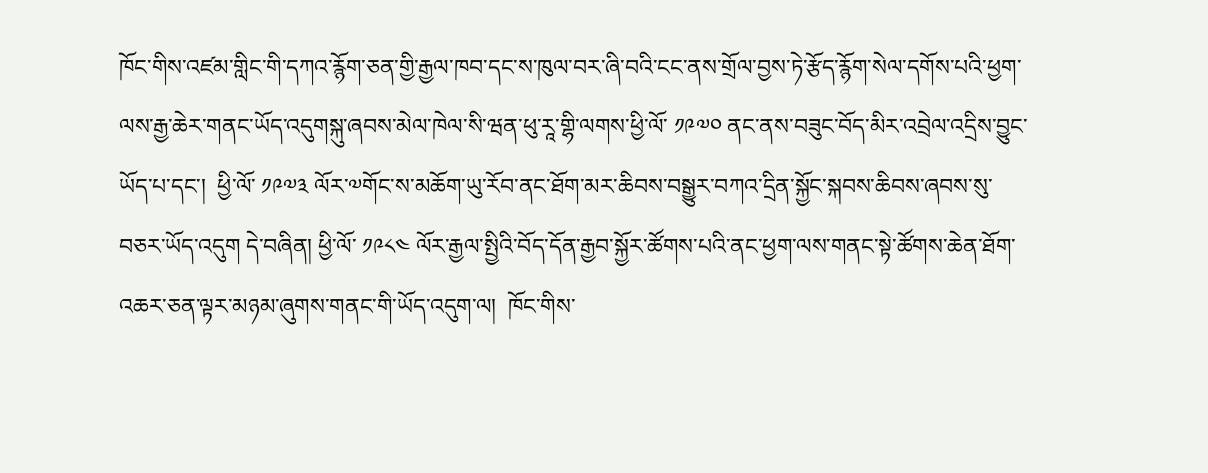ཁོང་གིས་འཛམ་གླིང་གི་དཀའ་རྙོག་ཅན་གྱི་རྒྱལ་ཁབ་དང་ས་ཁུལ་བར་ཞི་བའི་ངང་ནས་གྲོལ་བྱས་ཏེ་རྩོད་རྙོག་སེལ་དགོས་པའི་ཕྱག་ལས་རྒྱ་ཆེར་གནང་ཡོད་འདུགསྐུ་ཞབས་མེལ་ཁེལ་སི་ཝན་ཕུ་རཱ་གྷི་ལགས་ཕྱི་ལོ་ ༡༩༧༠ ནང་ནས་བཟུང་བོད་མིར་འབྲེལ་འདྲིས་བྱུང་ཡོད་པ་དང་།  ཕྱི་ལོ་ ༡༩༧༣ ལོར་༧གོང་ས་མཆོག་ཡུ་རོབ་ནང་ཐོག་མར་ཆིབས་བསྒྱུར་བཀའ་དྲིན་སྐྱོང་སྐབས་ཆིབས་ཞབས་སུ་བཅར་ཡོད་འདུག དེ་བཞིན། ཕྱི་ལོ་ ༡༩༨༤ ལོར་རྒྱལ་སྤྱིའི་བོད་དོན་རྒྱབ་སྐྱོར་ཚོགས་པའི་ནང་ཕྱག་ལས་གནང་སྟེ་ཚོགས་ཆེན་ཐོག་འཆར་ཅན་ལྟར་མཉམ་ཞུགས་གནང་གི་ཡོད་འདུག་ལ།  ཁོང་གིས་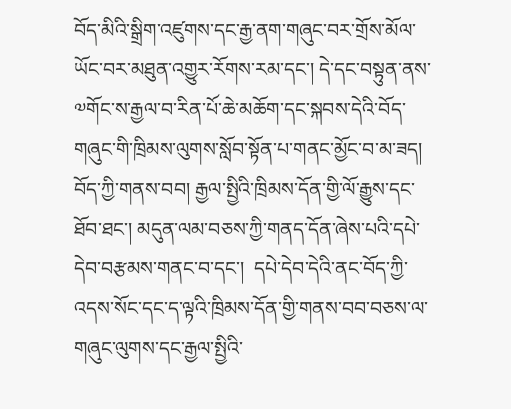བོད་མིའི་སྒྲིག་འཛུགས་དང་རྒྱ་ནག་གཞུང་བར་གྲོས་མོལ་ཡོང་བར་མཐུན་འགྱུར་རོགས་རམ་དང་། དེ་དང་བསྟུན་ནས་༧གོང་ས་རྒྱལ་བ་རིན་པོ་ཆེ་མཆོག་དང་སྐབས་དེའི་བོད་གཞུང་གི་ཁྲིམས་ལུགས་སློབ་སྟོན་པ་གནང་མྱོང་བ་མ་ཟད། བོད་ཀྱི་གནས་བབ། རྒྱལ་སྤྱིའི་ཁྲིམས་དོན་གྱི་ལོ་རྒྱུས་དང་ཐོབ་ཐང་། མདུན་ལམ་བཅས་ཀྱི་གནད་དོན་ཞེས་པའི་དཔེ་དེབ་བརྩམས་གནང་བ་དང་།  དཔེ་དེབ་དེའི་ནང་བོད་ཀྱི་འདས་སོང་དང་ད་ལྟའི་ཁྲིམས་དོན་གྱི་གནས་བབ་བཅས་ལ་གཞུང་ལུགས་དང་རྒྱལ་སྤྱིའི་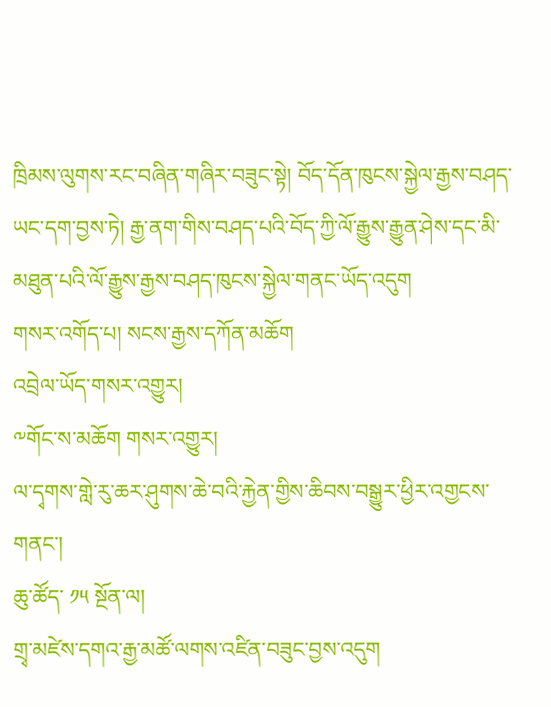ཁྲིམས་ལུགས་རང་བཞིན་གཞིར་བཟུང་སྟེ། བོད་དོན་ཁུངས་སྐྱེལ་རྒྱས་བཤད་ཡང་དག་བྱས་ཏེ། རྒྱ་ནག་གིས་བཤད་པའི་བོད་ཀྱི་ལོ་རྒྱུས་རྒྱུན་ཤེས་དང་མི་མཐུན་པའི་ལོ་རྒྱུས་རྒྱས་བཤད་ཁུངས་སྐྱེལ་གནང་ཡོད་འདུག
གསར་འགོད་པ། སངས་རྒྱས་དཀོན་མཆོག
འབྲེལ་ཡོད་གསར་འགྱུར།
༸གོང་ས་མཆོག གསར་འགྱུར།
ལ་དྭགས་གླེ་རུ་ཆར་ཤུགས་ཆེ་བའི་རྐྱེན་གྱིས་ཆིབས་བསྒྱུར་ཕྱིར་འགྱངས་གནང་།
ཆུ་ཚོད་ ༡༥ སྔོན་ལ།
གྲྭ་མཛེས་དགའ་རྒྱ་མཚོ་ལགས་འཛིན་བཟུང་བྱས་འདུག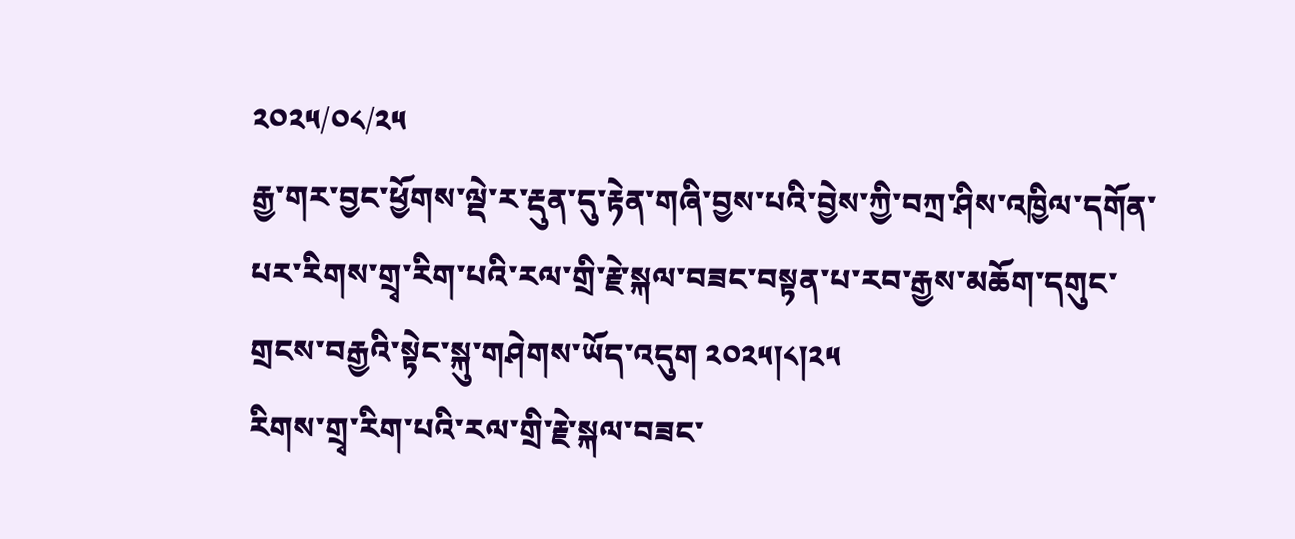༢༠༢༥/༠༨/༢༥
རྒྱ་གར་བྱང་ཕྱོགས་ལྡེ་ར་རྡུན་དུ་རྟེན་གཞི་བྱས་པའི་བྱེས་ཀྱི་བཀྲ་ཤིས་འཁྱིལ་དགོན་པར་རིགས་གྲྭ་རིག་པའི་རལ་གྲི་རྗེ་སྐལ་བཟང་བསྟན་པ་རབ་རྒྱས་མཆོག་དགུང་གྲངས་བརྒྱའི་སྟེང་སྐུ་གཤེགས་ཡོད་འདུག ༢༠༢༥།༨།༢༥
རིགས་གྲྭ་རིག་པའི་རལ་གྲི་རྗེ་སྐལ་བཟང་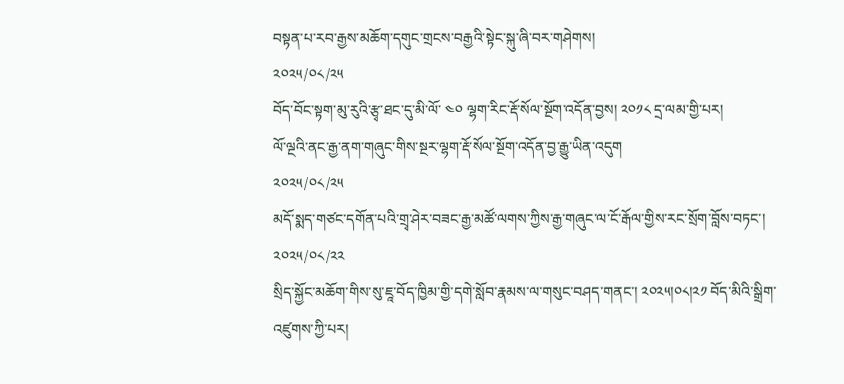བསྟན་པ་རབ་རྒྱས་མཆོག་དགུང་གྲངས་བརྒྱའི་སྟེང་སྐུ་ཞི་བར་གཤེགས།
༢༠༢༥/༠༨/༢༥
བོད་བོང་སྟག་མུ་རུའི་རྩྭ་ཐང་དུ་མི་ལོ་ ༤༠ ལྷག་རིང་རྡོ་སོལ་སྔོག་འདོན་བྱས། ༢༠༡༨ དྲ་ལམ་གྱི་པར།
ལོ་ལྔའི་ནང་རྒྱ་ནག་གཞུང་གིས་སྔར་ལྷག་རྡོ་སོལ་སྔོག་འདོན་བྱ་རྒྱུ་ཡིན་འདུག
༢༠༢༥/༠༨/༢༥
མདོ་སྨད་གཙང་དགོན་པའི་གྲྭ་ཤེར་བཟང་རྒྱ་མཚོ་ལགས་ཀྱིས་རྒྱ་གཞུང་ལ་ངོ་རྒོལ་གྱིས་རང་སྲོག་བློས་བཏང་།
༢༠༢༥/༠༨/༢༢
སྲིད་སྐྱོང་མཆོག་གིས་སུ་ཇཱ་བོད་ཁྱིམ་གྱི་དགེ་སློབ་རྣམས་ལ་གསུང་བཤད་གནང་། ༢༠༢༥།༠༨།༢༡ བོད་མིའི་སྒྲིག་འཛུགས་ཀྱི་པར།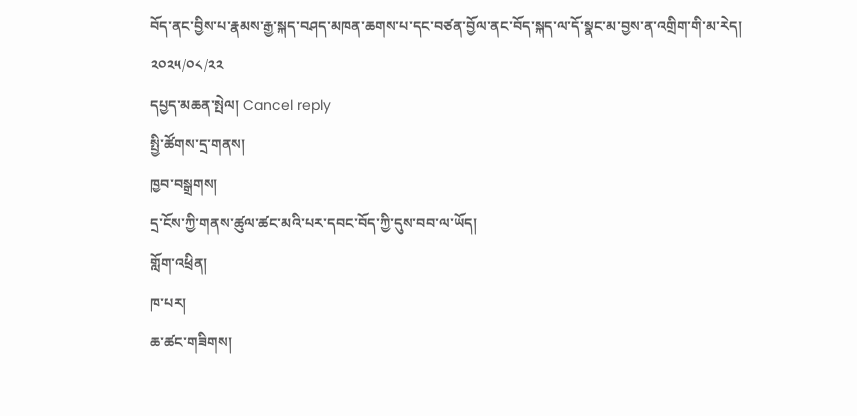བོད་ནང་བྱིས་པ་རྣམས་རྒྱ་སྐད་བཤད་མཁན་ཆགས་པ་དང་བཙན་བྱོལ་ནང་བོད་སྐད་ལ་དོ་སྣང་མ་བྱས་ན་འགྲིག་གི་མ་རེད།
༢༠༢༥/༠༨/༢༢
དཔྱད་མཆན་སྤེལ། Cancel reply
སྤྱི་ཚོགས་དྲ་གནས།
ཁྱབ་བསྒྲགས།
དྲ་ངོས་ཀྱི་གནས་ཚུལ་ཚང་མའི་པར་དབང་བོད་ཀྱི་དུས་བབ་ལ་ཡོད།
གློག་འཕྲིན།
ཁ་པར།
ཆ་ཚང་གཟིགས།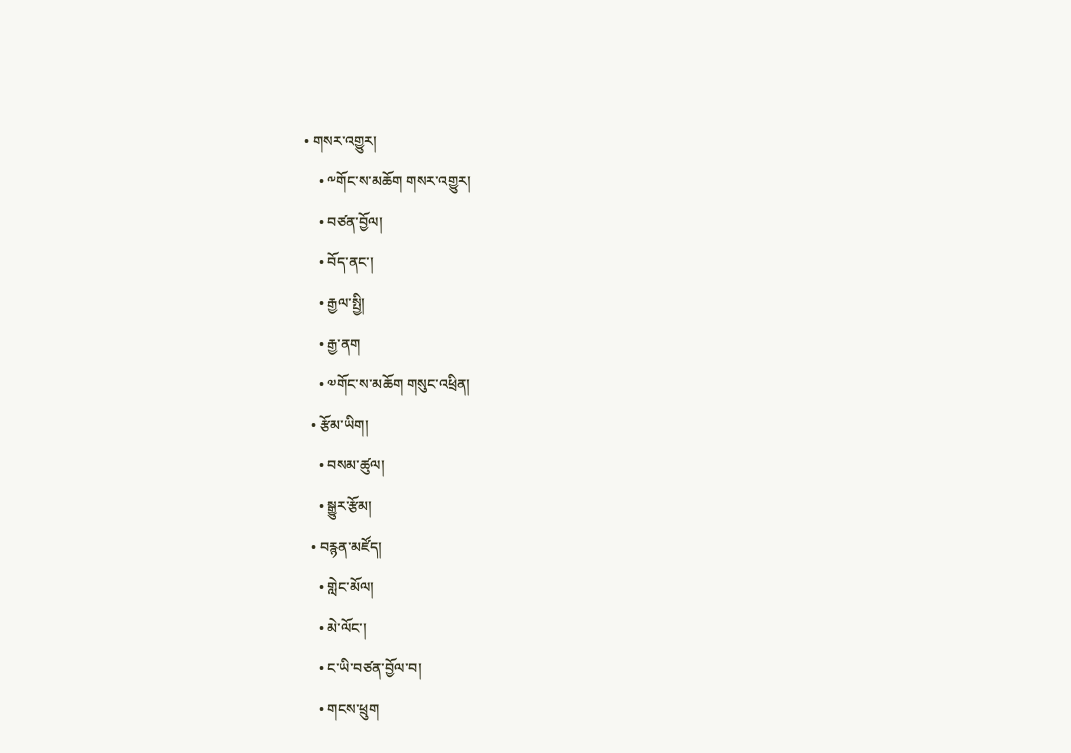• གསར་འགྱུར།
    • ༸གོང་ས་མཆོག གསར་འགྱུར།
    • བཙན་བྱོལ།
    • བོད་ནང་།
    • རྒྱལ་སྤྱི།
    • རྒྱ་ནག
    • ༧གོང་ས་མཆོག གསུང་འཕྲིན།
  • རྩོམ་ཡིག།
    • བསམ་ཚུལ།
    • སྒྱུར་རྩོམ།
  • བརྙན་མཛོད།
    • གླེང་མོལ།
    • མེ་ལོང་།
    • ང་ཡི་བཙན་བྱོལ་བ།
    • གངས་ཕྲུག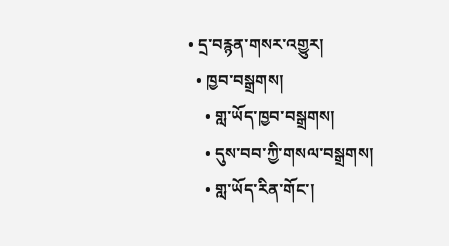• དྲ་བརྙན་གསར་འགྱུར།
  • ཁྱབ་བསྒྲགས།
    • གླ་ཡོད་ཁྱབ་བསྒྲགས།
    • དུས་བབ་ཀྱི་གསལ་བསྒྲགས།
    • གླ་ཡོད་རིན་གོང་།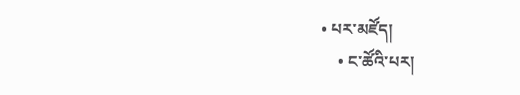• པར་མཛོད།
    • ང་ཚོའི་པར།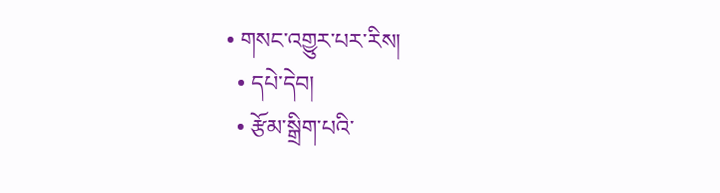• གསང་འགྱུར་པར་རིས།
  • དཔེ་དེབ།
  • རྩོམ་སྒྲིག་པའི་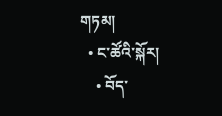གཏམ།
  • ང་ཚོའི་སྐོར།
    • བོད་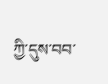ཀྱི་དུས་བབ་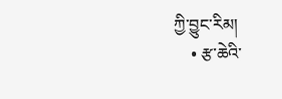ཀྱི་བྱུང་རིམ།
    • རྩ་ཆེའི་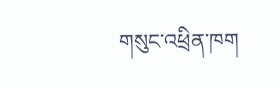གསུང་འཕྲིན་ཁག